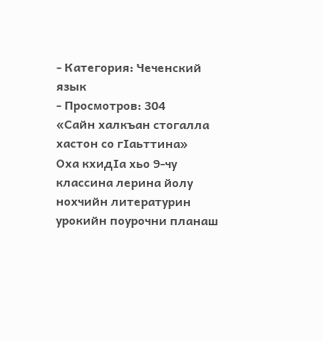- Категория: Чеченский язык
- Просмотров: 304
«Сайн халкъан стогалла хастон со гIаьттина»
Оха кхидIа хьо 9-чу классина лерина йолу нохчийн литературин урокийн поурочни планаш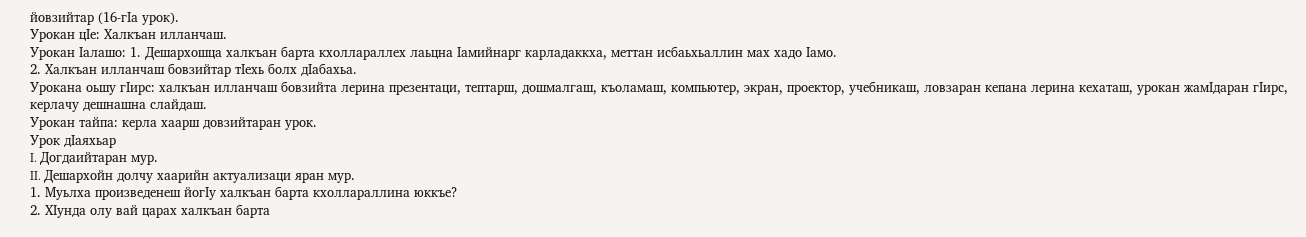йовзийтар (16-гIа урок).
Урокан цIе: Халкъан илланчаш.
Урокан Iалашо: 1. Дешархошца халкъан барта кхоллараллех лаьцна Iамийнарг карладаккха, меттан исбаьхьаллин мах хадо Iамо.
2. Халкъан илланчаш бовзийтар тIехь болх дIабахьа.
Урокана оьшу гIирс: халкъан илланчаш бовзийта лерина презентаци, тептарш, дошмалгаш, къоламаш, компьютер, экран, проектор, учебникаш, ловзаран кепана лерина кехаташ, урокан жамIдаран гIирс, керлачу дешнашна слайдаш.
Урокан тайпа: керла хаарш довзийтаран урок.
Урок дIаяхьар
I. Догдаийтаран мур.
II. Дешархойн долчу хаарийн актуализаци яран мур.
1. Муьлха произведенеш йогIу халкъан барта кхоллараллина юккъе?
2. ХIунда олу вай царах халкъан барта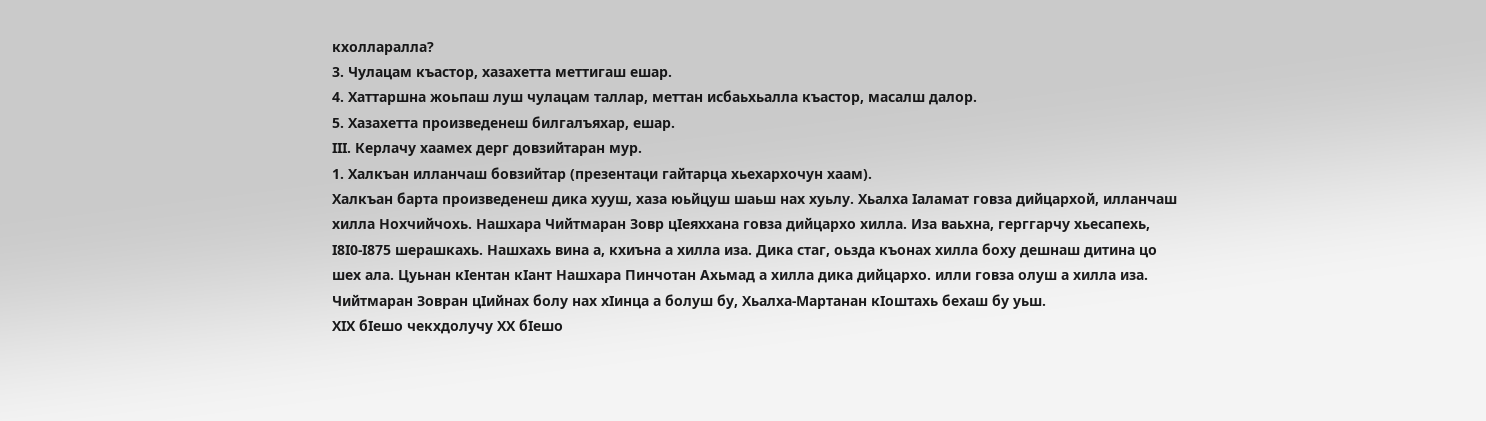кхолларалла?
3. Чулацам къастор, хазахетта меттигаш ешар.
4. Хаттаршна жоьпаш луш чулацам таллар, меттан исбаьхьалла къастор, масалш далор.
5. Хазахетта произведенеш билгалъяхар, ешар.
III. Керлачу хаамех дерг довзийтаран мур.
1. Халкъан илланчаш бовзийтар (презентаци гайтарца хьехархочун хаам).
Халкъан барта произведенеш дика хууш, хаза юьйцуш шаьш нах хуьлу. Хьалха Iаламат говза дийцархой, илланчаш хилла Нохчийчохь. Нашхара Чийтмаран Зовр цIеяххана говза дийцархо хилла. Иза ваьхна, герггарчу хьесапехь, I8I0-I875 шерашкахь. Нашхахь вина а, кхиъна а хилла иза. Дика стаг, оьзда къонах хилла боху дешнаш дитина цо шех ала. Цуьнан кIентан кIант Нашхара Пинчотан Ахьмад а хилла дика дийцархо. илли говза олуш а хилла иза.
Чийтмаран Зовран цIийнах болу нах хIинца а болуш бу, Хьалха-Мартанан кIоштахь бехаш бу уьш.
ХIХ бIешо чекхдолучу ХХ бIешо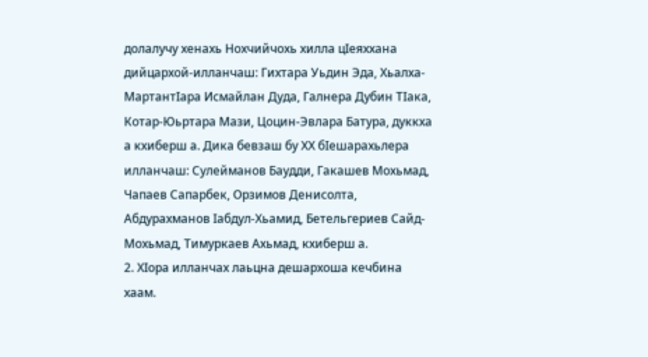долалучу хенахь Нохчийчохь хилла цIеяххана дийцархой-илланчаш: Гихтара Уьдин Эда, Хьалха-МартантIара Исмайлан Дуда, Галнера Дубин ТIака, Котар-Юьртара Мази, Цоцин-Эвлара Батура, дуккха а кхиберш а. Дика бевзаш бу ХХ бIешарахьлера илланчаш: Сулейманов Баудди, Гакашев Мохьмад, Чапаев Сапарбек, Орзимов Денисолта, Абдурахманов Iабдул-Хьамид, Бетельгериев Сайд-Мохьмад, Тимуркаев Ахьмад, кхиберш а.
2. ХIора илланчах лаьцна дешархоша кечбина хаам.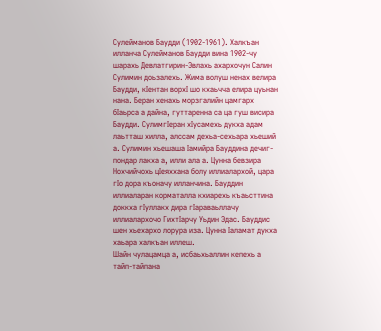Сулейманов Баудди (1902-1961). Халкъан илланча Сулейманов Баудди вина 1902-чу шарахь Девлатгирин-Эвлахь ахархочун Салин Сулимин доьзалехь. Жима волуш ненах велира Баудди, кIентан ворхI шо кхаьчча елира цуьнан нана. Беран хенахь морзгалийн цамгарх бIаьрса а дайна, гуттаренна са ца гуш висира Баудди. СулимгIеран хIусамехь дукха адам лаьтташ хилла, алссам дехьа-сехьара хьеший а. Сулимин хьешаша Iамийра Бауддина дечиг-пондар лакха а, илли ала а. Цунна бевзира Нохчийчохь цIеяххана болу иллиалархой, цара гIо дора къоначу илланчина. Бауддин иллиаларан корматалла кхиарехь къаьсттина доккха гIуллакх дира гIараваьллачу иллиалархочо ГихтIарчу Уьдин Эдас. Бауддис шен хьехархо лорура иза. Цунна Iаламат дукха хаьара халкъан иллеш.
Шайн чулацамца а, исбаьхьаллин кепехь а тайп-тайпана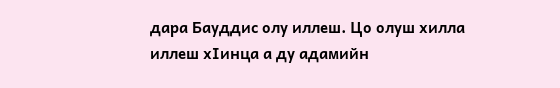дара Бауддис олу иллеш. Цо олуш хилла иллеш хIинца а ду адамийн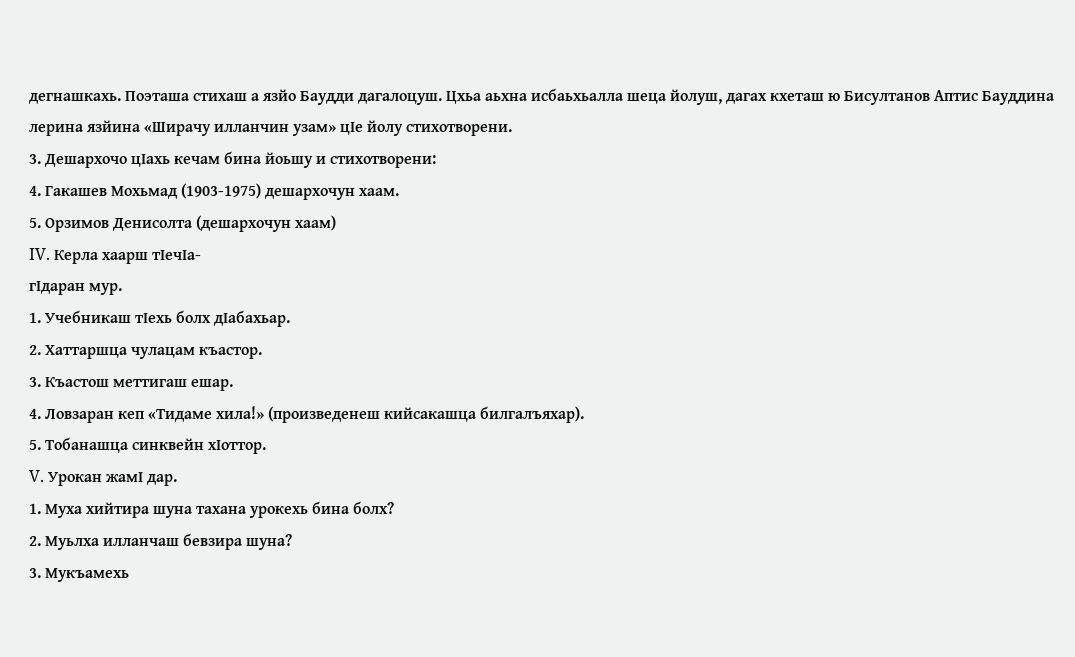дегнашкахь. Поэташа стихаш а язйо Баудди дагалоцуш. Цхьа аьхна исбаьхьалла шеца йолуш, дагах кхеташ ю Бисултанов Аптис Бауддина лерина язйина «Ширачу илланчин узам» цIе йолу стихотворени.
3. Дешархочо цIахь кечам бина йоьшу и стихотворени:
4. Гакашев Мохьмад (1903-1975) дешархочун хаам.
5. Орзимов Денисолта (дешархочун хаам)
IV. Керла хаарш тIечIа-
гIдаран мур.
1. Учебникаш тIехь болх дIабахьар.
2. Хаттаршца чулацам къастор.
3. Къастош меттигаш ешар.
4. Ловзаран кеп «Тидаме хила!» (произведенеш кийсакашца билгалъяхар).
5. Тобанашца синквейн хIоттор.
V. Урокан жамI дар.
1. Муха хийтира шуна тахана урокехь бина болх?
2. Муьлха илланчаш бевзира шуна?
3. Мукъамехь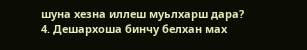шуна хезна иллеш муьлхарш дара?
4. Дешархоша бинчу белхан мах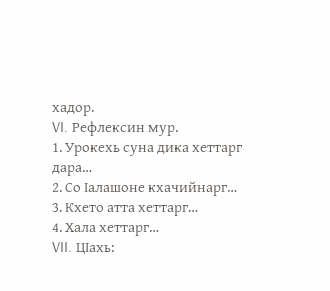хадор.
VI. Рефлексин мур.
1. Урокехь суна дика хеттарг дара…
2. Со Iалашоне кхачийнарг…
3. Кхето атта хеттарг…
4. Хала хеттарг…
VII. ЦIахь: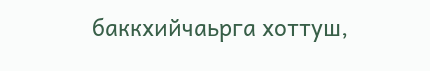баккхийчаьрга хоттуш,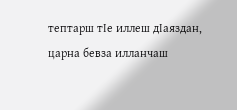тептарш тIе иллеш дIаяздан, царна бевза илланчаш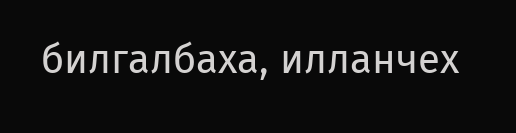билгалбаха, илланчех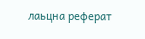лаьцна реферат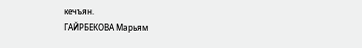кечъян.
ГАЙРБЕКОВА Марьям